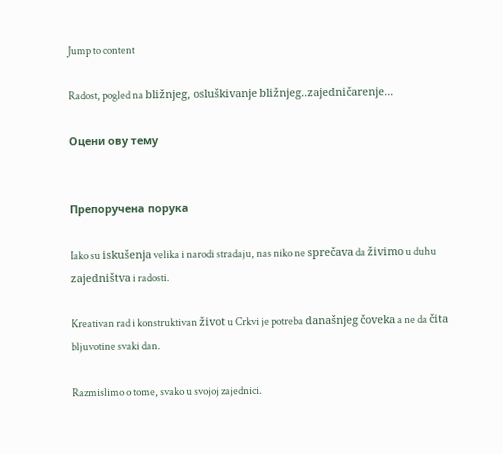Jump to content

Radost, pogled na bližnjeg, osluškivanje bližnjeg..zajedničarenje...

Оцени ову тему


Препоручена порука

Iako su iskušenja velika i narodi stradaju, nas niko ne sprečava da živimo u duhu zajedništva i radosti.

Kreativan rad i konstruktivan život u Crkvi je potreba današnjeg čoveka a ne da čita bljuvotine svaki dan.

Razmislimo o tome, svako u svojoj zajednici.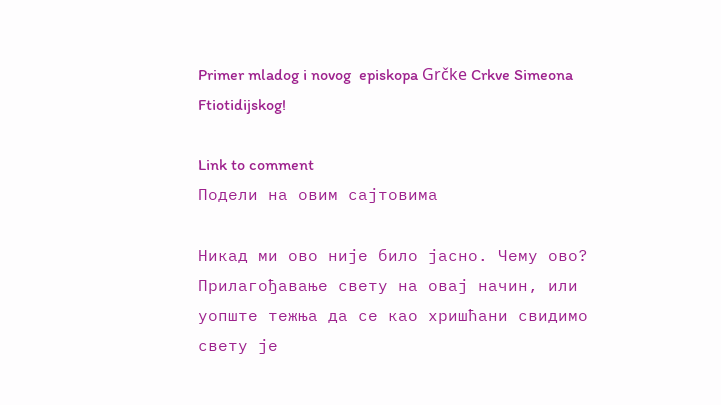Primer mladog i novog  episkopa Grčke Crkve Simeona Ftiotidijskog!

Link to comment
Подели на овим сајтовима

Никад ми ово није било јасно. Чему ово? Прилагођавање свету на овај начин, или уопште тежња да се као хришћани свидимо свету је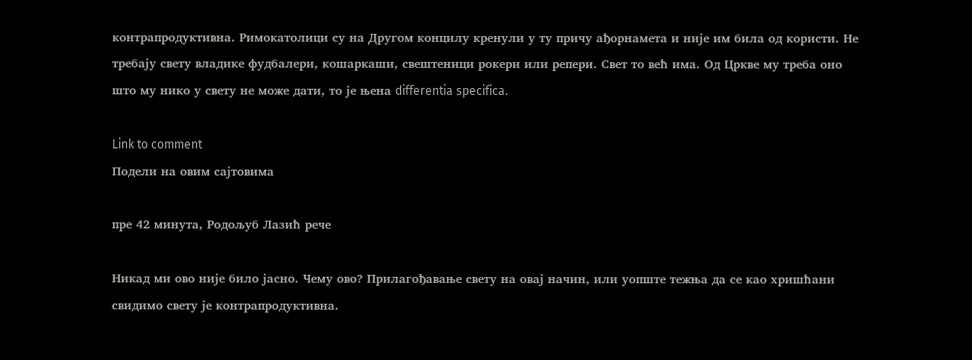контрапродуктивна. Римокатолици су на Другом концилу кренули у ту причу ађорнамета и није им била од користи. Не требају свету владике фудбалери, кошаркаши, свештеници рокери или репери. Свет то већ има. Од Цркве му треба оно што му нико у свету не може дати, то је њена differentia specifica.

Link to comment
Подели на овим сајтовима

пре 42 минута, Родољуб Лазић рече

Никад ми ово није било јасно. Чему ово? Прилагођавање свету на овај начин, или уопште тежња да се као хришћани свидимо свету је контрапродуктивна.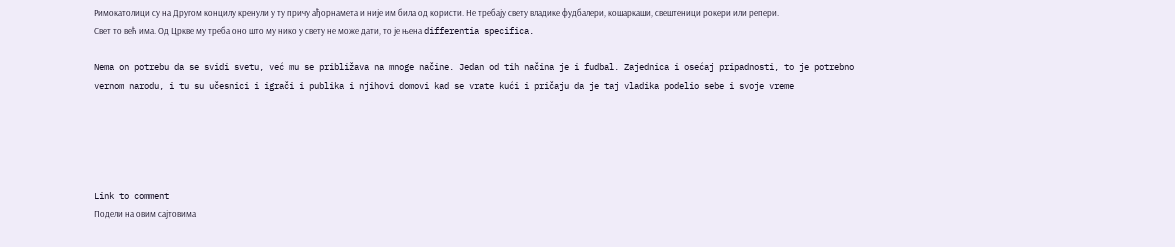Римокатолици су на Другом концилу кренули у ту причу ађорнамета и није им била од користи. Не требају свету владике фудбалери, кошаркаши, свештеници рокери или репери. Свет то већ има. Од Цркве му треба оно што му нико у свету не може дати, то је њена differentia specifica.

Nema on potrebu da se svidi svetu, već mu se približava na mnoge načine. Jedan od tih načina je i fudbal. Zajednica i osećaj pripadnosti, to je potrebno vernom narodu, i tu su učesnici i igrači i publika i njihovi domovi kad se vrate kući i pričaju da je taj vladika podelio sebe i svoje vreme





Link to comment
Подели на овим сајтовима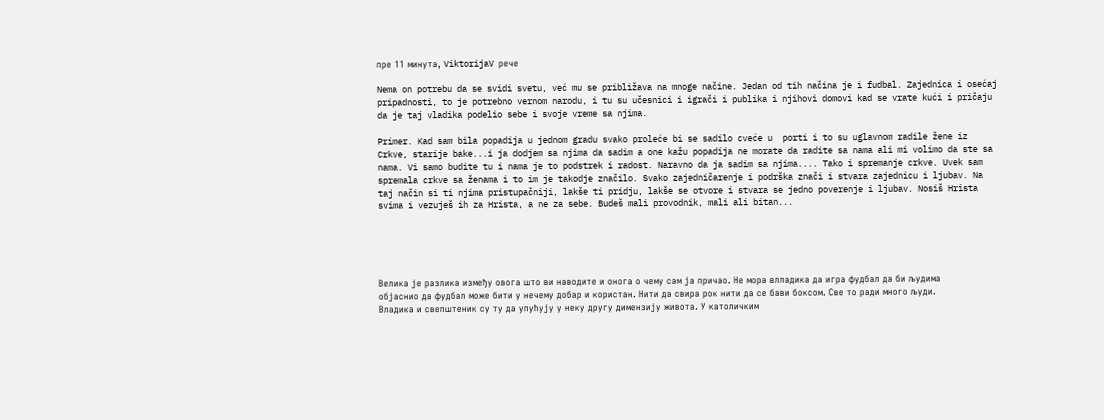пре 11 минута, ViktorijaV рече

Nema on potrebu da se svidi svetu, već mu se približava na mnoge načine. Jedan od tih načina je i fudbal. Zajednica i osećaj pripadnosti, to je potrebno vernom narodu, i tu su učesnici i igrači i publika i njihovi domovi kad se vrate kući i pričaju da je taj vladika podelio sebe i svoje vreme sa njima.

Primer. Kad sam bila popadija u jednom gradu svako proleće bi se sadilo cveće u  porti i to su uglavnom radile žene iz Crkve, starije bake...i ja dodjem sa njima da sadim a one kažu popadija ne morate da radite sa nama ali mi volimo da ste sa nama. Vi samo budite tu i nama je to podstrek i radost. Naravno da ja sadim sa njima.... Tako i spremanje crkve. Uvek sam spremala crkve sa ženama i to im je takodje značilo. Svako zajedničarenje i podrška znači i stvara zajednicu i ljubav. Na taj način si ti njima pristupačniji, lakše ti pridju, lakše se otvore i stvara se jedno poverenje i ljubav. Nosiš Hrista svima i vezuješ ih za Hrista, a ne za sebe. Budeš mali provodnik, mali ali bitan...





Велика је разлика између овога што ви наводите и онога о чему сам ја причао. Не мора влладика да игра фудбал да би људима објаснио да фудбал може бити у нечему добар и користан. Нити да свира рок нити да се бави боксом. Све то ради много људи. Владика и свепштеник су ту да упућују у неку другу димензију живота. У католичким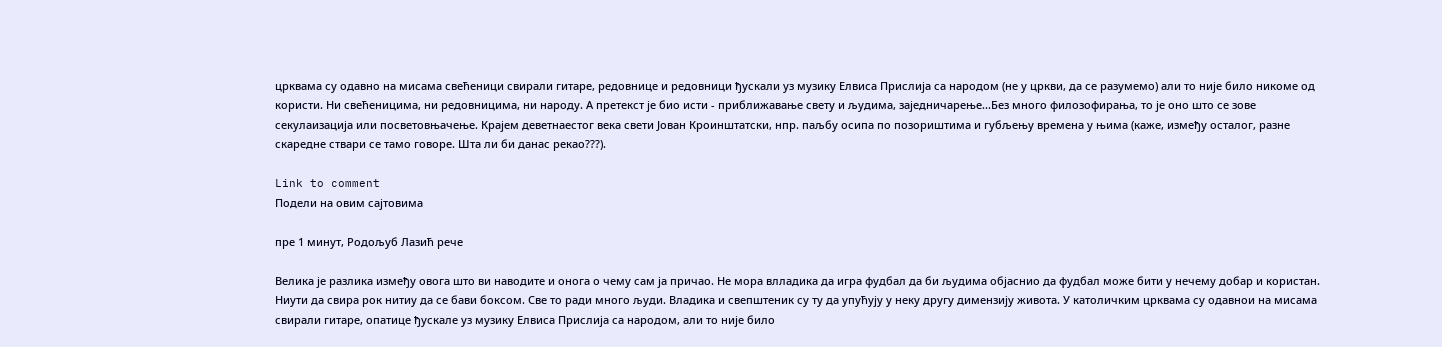црквама су одавно на мисама свећеници свирали гитаре, редовнице и редовници ђускали уз музику Елвиса Прислија са народом (не у цркви, да се разумемо) али то није било никоме од користи. Ни свећеницима, ни редовницима, ни народу. А претекст је био исти - приближавање свету и људима, заједничарење...Без много филозофирања, то је оно што се зове секулаизација или посветовњачење. Крајем деветнаестог века свети Јован Кроинштатски, нпр. паљбу осипа по позориштима и губљењу времена у њима (каже, између осталог, разне скаредне ствари се тамо говоре. Шта ли би данас рекао???).

Link to comment
Подели на овим сајтовима

пре 1 минут, Родољуб Лазић рече

Велика је разлика између овога што ви наводите и онога о чему сам ја причао. Не мора влладика да игра фудбал да би људима објаснио да фудбал може бити у нечему добар и користан. Ниути да свира рок нитиу да се бави боксом. Све то ради много људи. Владика и свепштеник су ту да упућују у неку другу димензију живота. У католичким црквама су одавнои на мисама свирали гитаре, опатице ђускале уз музику Елвиса Прислија са народом, али то није било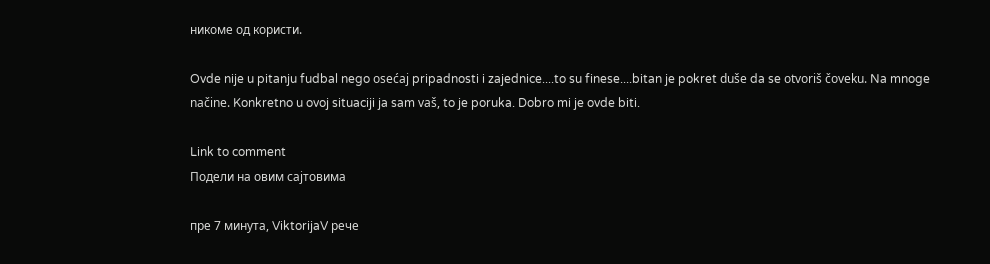никоме од користи.

Ovde nije u pitanju fudbal nego osećaj pripadnosti i zajednice....to su finese....bitan je pokret duše da se otvoriš čoveku. Na mnoge načine. Konkretno u ovoj situaciji ja sam vaš, to je poruka. Dobro mi je ovde biti.

Link to comment
Подели на овим сајтовима

пре 7 минута, ViktorijaV рече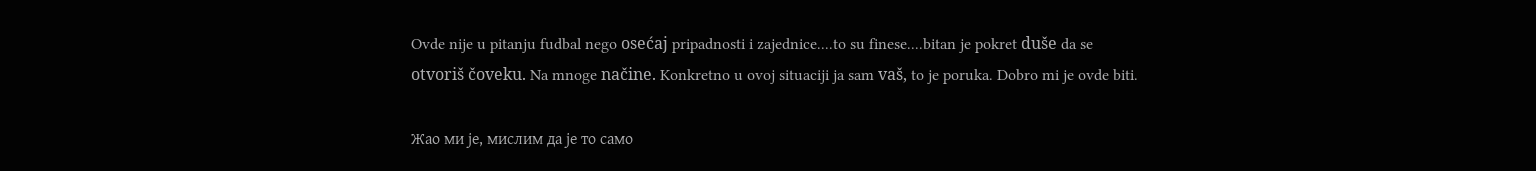Ovde nije u pitanju fudbal nego osećaj pripadnosti i zajednice....to su finese....bitan je pokret duše da se otvoriš čoveku. Na mnoge načine. Konkretno u ovoj situaciji ja sam vaš, to je poruka. Dobro mi je ovde biti.

Жао ми је, мислим да је то само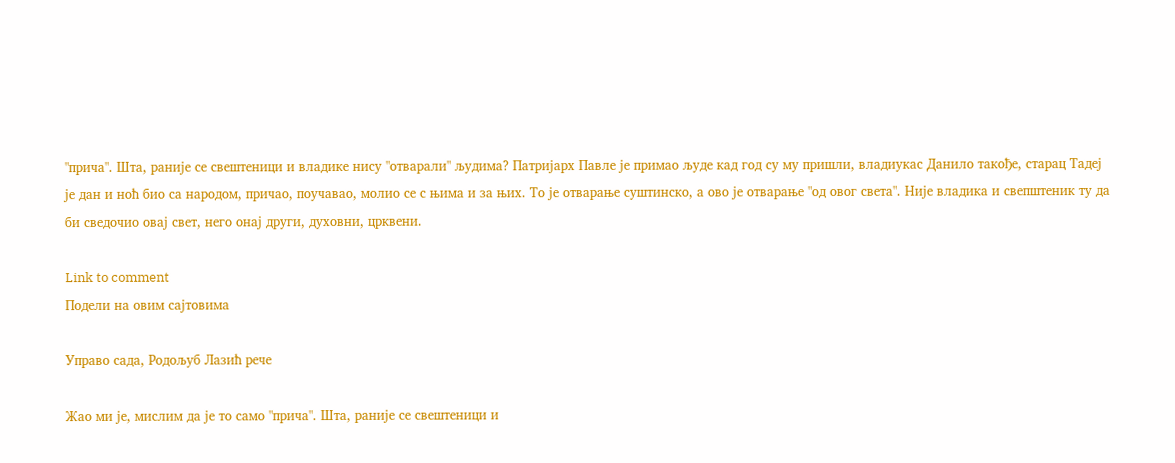"прича". Шта, раније се свештеници и владике нису "отварали" људима? Патријарх Павле је примао људе кад год су му пришли, владиукас Данило такође, старац Тадеј је дан и ноћ био са народом, причао, поучавао, молио се с њима и за њих. То је отварање суштинско, а ово је отварање "од овог света". Није владика и свепштеник ту да би сведочио овај свет, него онај други, духовни, црквени.

Link to comment
Подели на овим сајтовима

Управо сада, Родољуб Лазић рече

Жао ми је, мислим да је то само "прича". Шта, раније се свештеници и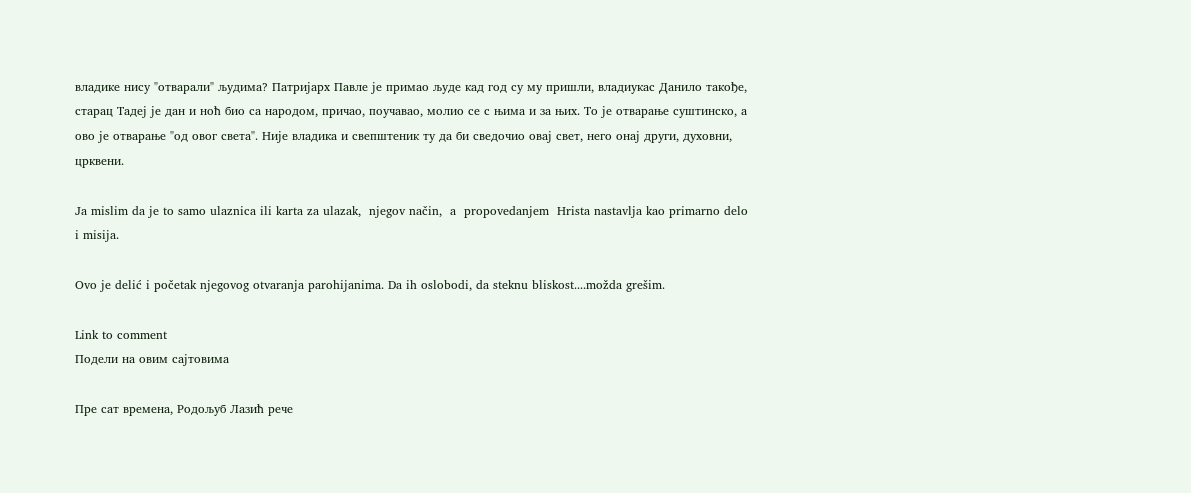владике нису "отварали" људима? Патријарх Павле је примао људе кад год су му пришли, владиукас Данило такође, старац Тадеј је дан и ноћ био са народом, причао, поучавао, молио се с њима и за њих. То је отварање суштинско, а ово је отварање "од овог света". Није владика и свепштеник ту да би сведочио овај свет, него онај други, духовни, црквени.

Ja mislim da je to samo ulaznica ili karta za ulazak,  njegov način,  a  propovedanjem  Hrista nastavlja kao primarno delo i misija.

Ovo je delić i početak njegovog otvaranja parohijanima. Da ih oslobodi, da steknu bliskost....možda grešim.

Link to comment
Подели на овим сајтовима

Пре сат времена, Родољуб Лазић рече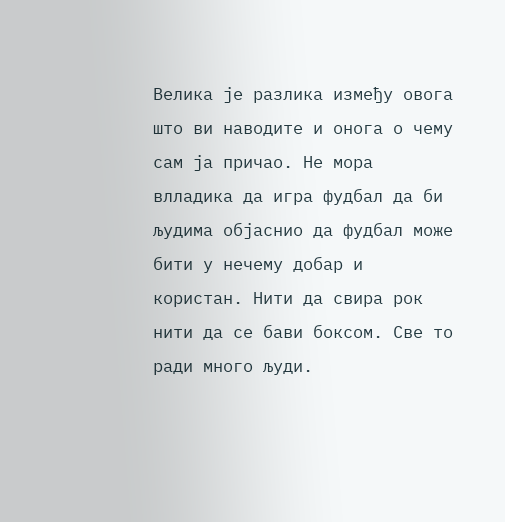Велика је разлика између овога што ви наводите и онога о чему сам ја причао. Не мора влладика да игра фудбал да би људима објаснио да фудбал може бити у нечему добар и користан. Нити да свира рок нити да се бави боксом. Све то ради много људи.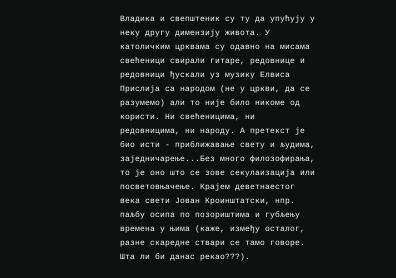Владика и свепштеник су ту да упућују у неку другу димензију живота. У католичким црквама су одавно на мисама свећеници свирали гитаре, редовнице и редовници ђускали уз музику Елвиса Прислија са народом (не у цркви, да се разумемо) али то није било никоме од користи. Ни свећеницима, ни редовницима, ни народу. А претекст је био исти - приближавање свету и људима, заједничарење...Без много филозофирања, то је оно што се зове секулаизација или посветовњачење. Крајем деветнаестог века свети Јован Кроинштатски, нпр. паљбу осипа по позориштима и губљењу времена у њима (каже, између осталог, разне скаредне ствари се тамо говоре. Шта ли би данас рекао???).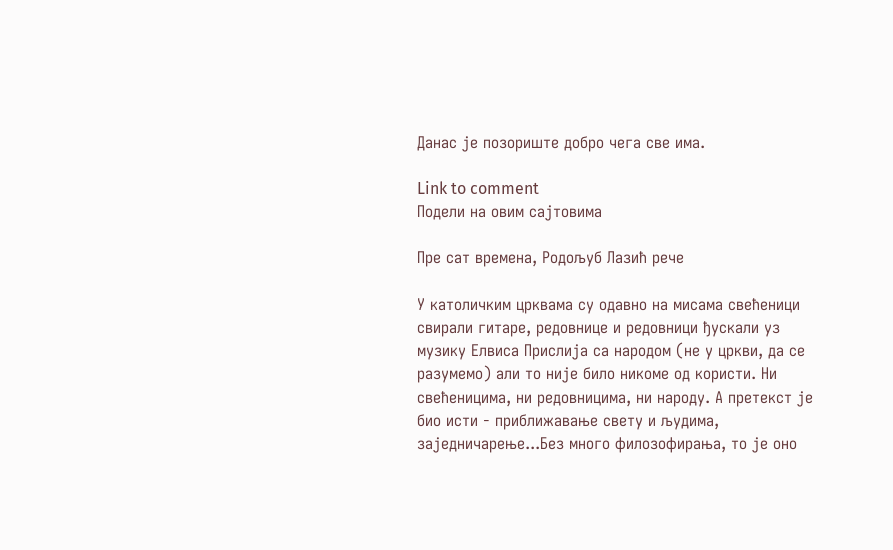Данас је позориште добро чега све има.

Link to comment
Подели на овим сајтовима

Пре сат времена, Родољуб Лазић рече

У католичким црквама су одавно на мисама свећеници свирали гитаре, редовнице и редовници ђускали уз музику Елвиса Прислија са народом (не у цркви, да се разумемо) али то није било никоме од користи. Ни свећеницима, ни редовницима, ни народу. А претекст је био исти - приближавање свету и људима, заједничарење...Без много филозофирања, то је оно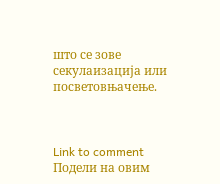што се зове секулаизација или посветовњачење.



Link to comment
Подели на овим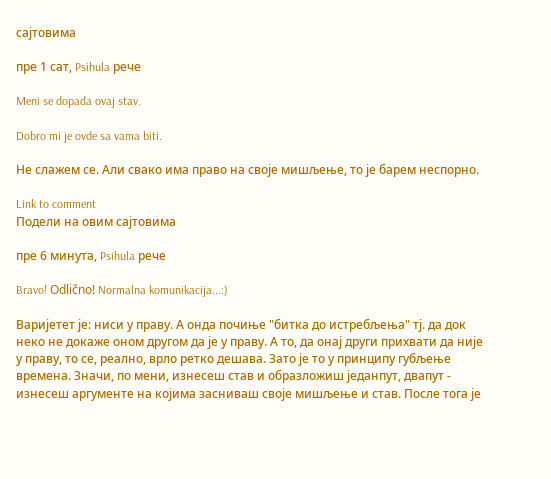сајтовима

пре 1 сат, Psihula рече

Meni se dopada ovaj stav.

Dobro mi je ovde sa vama biti.

Не слажем се. Али свако има право на своје мишљење, то је барем неспорно.

Link to comment
Подели на овим сајтовима

пре 6 минута, Psihula рече

Bravo! Odlično! Normalna komunikacija...:)

Варијетет је: ниси у праву. А онда почиње "битка до истребљења" тј. да док неко не докаже оном другом да је у праву. А то, да онај други прихвати да није у праву, то се, реално, врло ретко дешава. Зато је то у принципу губљење времена. Значи, по мени, изнесеш став и образложиш једанпут, двапут - изнесеш аргументе на којима засниваш своје мишљење и став. После тога је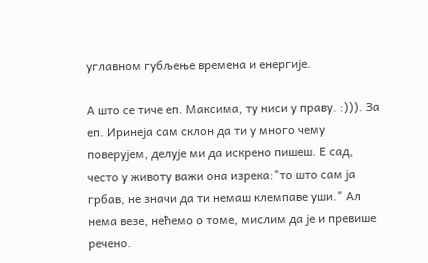углавном губљење времена и енергије.

А што се тиче еп. Максима, ту ниси у праву. :))). За еп. Иринеја сам склон да ти у много чему поверујем, делује ми да искрено пишеш. Е сад, често у животу важи она изрека:"то што сам ја грбав, не значи да ти немаш клемпаве уши." Ал нема везе, нећемо о томе, мислим да је и превише речено.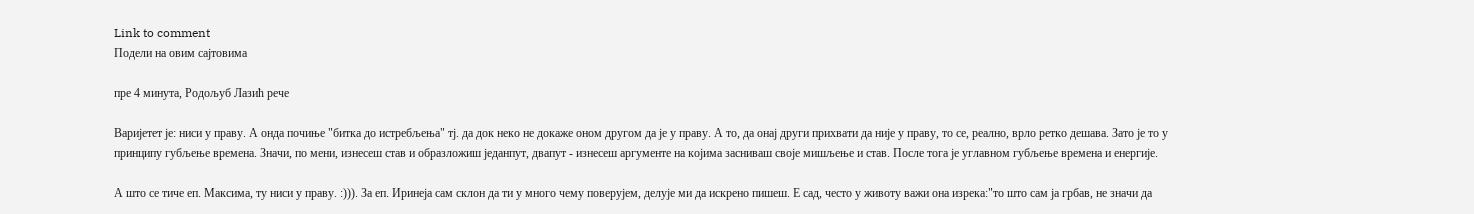Link to comment
Подели на овим сајтовима

пре 4 минута, Родољуб Лазић рече

Варијетет је: ниси у праву. А онда почиње "битка до истребљења" тј. да док неко не докаже оном другом да је у праву. А то, да онај други прихвати да није у праву, то се, реално, врло ретко дешава. Зато је то у принципу губљење времена. Значи, по мени, изнесеш став и образложиш једанпут, двапут - изнесеш аргументе на којима засниваш своје мишљење и став. После тога је углавном губљење времена и енергије.

А што се тиче еп. Максима, ту ниси у праву. :))). За еп. Иринеја сам склон да ти у много чему поверујем, делује ми да искрено пишеш. Е сад, често у животу важи она изрека:"то што сам ја грбав, не значи да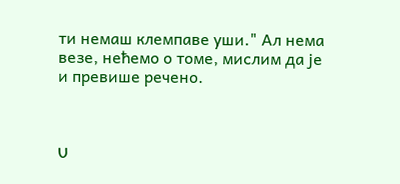ти немаш клемпаве уши." Ал нема везе, нећемо о томе, мислим да је и превише речено.



U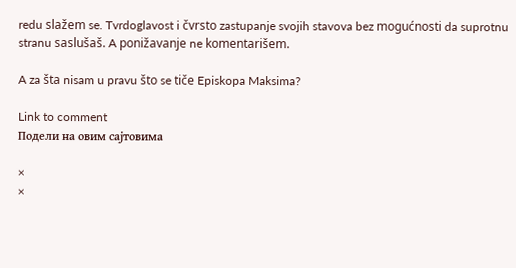redu slažem se. Tvrdoglavost i čvrsto zastupanje svojih stavova bez mogućnosti da suprotnu stranu saslušaš. A ponižavanje ne komentarišem.

A za šta nisam u pravu što se tiče Episkopa Maksima?

Link to comment
Подели на овим сајтовима

×
×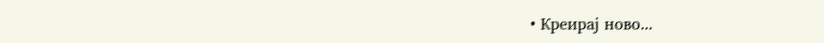• Креирај ново...